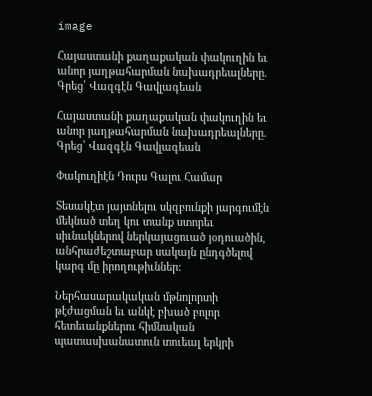image

Հայաստանի քաղաքական փակուղին եւ անոր յաղթահարման նախադրեալները. Գրեց՝ Վազգէն Գավլագեան

Հայաստանի քաղաքական փակուղին եւ անոր յաղթահարման նախադրեալները. Գրեց՝ Վազգէն Գավլագեան

Փակուղիէն Դուրս Գալու Համար

Տեսակէտ յայտնելու սկզբունքի յարգումէն մեկնած տեղ կու տանք ստորեւ սիւնակներով ներկայացուած յօդուածին, անհրաժեշտաբար սակայն ընդգծելով կարգ մը իրողութիւններ:

Ներհասարակական մթնոլորտի թէժացման եւ անկէ բխած բոլոր հետեւանքներու հիմնական պատասխանատուն տուեալ երկրի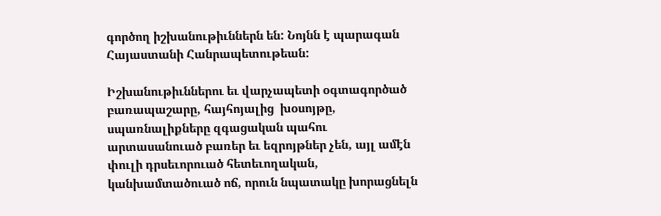գործող իշխանութիւններն են: Նոյնն է պարագան  Հայաստանի Հանրապետութեան:

Իշխանութիւններու եւ վարչապետի օգտագործած բառապաշարը, հայհոյալից  խօսոյթը, սպառնալիքները զգացական պահու արտասանուած բառեր եւ եզրոյթներ չեն, այլ ամէն փուլի դրսեւորուած հետեւողական, կանխամտածուած ոճ, որուն նպատակը խորացնելն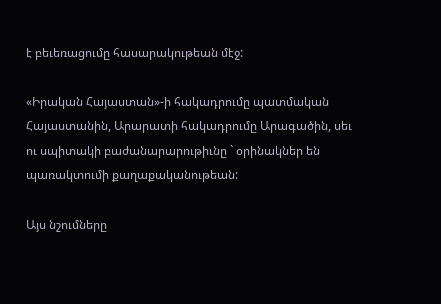է բեւեռացումը հասարակութեան մէջ:

«Իրական Հայաստան»-ի հակադրումը պատմական Հայաստանին, Արարատի հակադրումը Արագածին, սեւ ու սպիտակի բաժանարարութիւնը ` օրինակներ են պառակտումի քաղաքականութեան:

Այս նշումները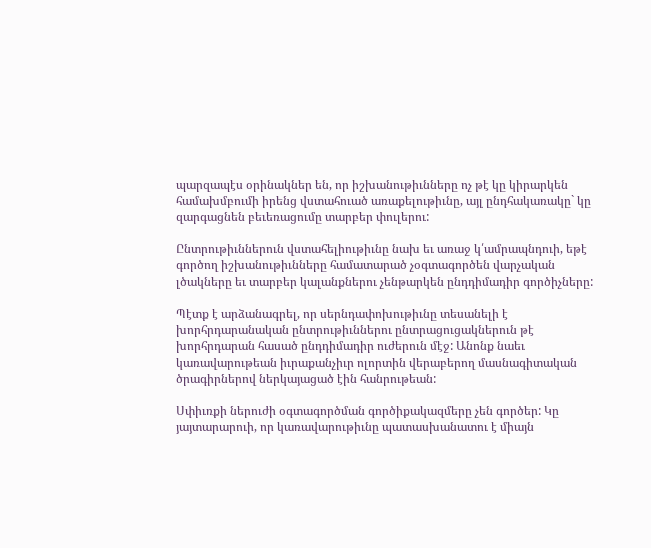պարզապէս օրինակներ են, որ իշխանութիւնները ոչ թէ կը կիրարկեն համախմբումի իրենց վստահուած առաքելութիւնը, այլ ընդհակառակը` կը զարգացնեն բեւեռացումը տարբեր փուլերու:

Ընտրութիւններուն վստահելիութիւնը նախ եւ առաջ կ՛ամրապնդուի, եթէ գործող իշխանութիւնները համատարած չօգտագործեն վարչական լծակները եւ տարբեր կալանքներու չենթարկեն ընդդիմադիր գործիչները:

Պէտք է արձանագրել, որ սերնդափոխութիւնը տեսանելի է խորհրդարանական ընտրութիւններու ընտրացուցակներուն թէ խորհրդարան հասած ընդդիմադիր ուժերուն մէջ: Անոնք նաեւ կառավարութեան իւրաքանչիւր ոլորտին վերաբերող մասնագիտական ծրագիրներով ներկայացած էին հանրութեան:

Սփիւռքի ներուժի օգտագործման գործիքակազմերը չեն գործեր: Կը յայտարարուի, որ կառավարութիւնը պատասխանատու է միայն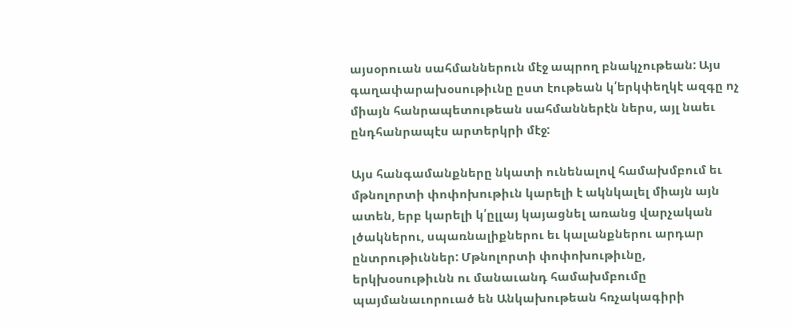այսօրուան սահմաններուն մէջ ապրող բնակչութեան: Այս գաղափարախօսութիւնը ըստ էութեան կ՛երկփեղկէ ազգը ոչ միայն հանրապետութեան սահմաններէն ներս, այլ նաեւ ընդհանրապէս արտերկրի մէջ:

Այս հանգամանքները նկատի ունենալով համախմբում եւ մթնոլորտի փոփոխութիւն կարելի է ակնկալել միայն այն ատեն, երբ կարելի կ՛ըլլայ կայացնել առանց վարչական լծակներու, սպառնալիքներու եւ կալանքներու արդար ընտրութիւններ: Մթնոլորտի փոփոխութիւնը, երկխօսութիւնն ու մանաւանդ համախմբումը պայմանաւորուած են Անկախութեան հռչակագիրի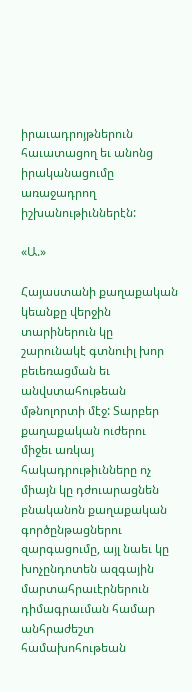իրաւադրոյթներուն հաւատացող եւ անոնց իրականացումը առաջադրող իշխանութիւններէն:

«Ա.»

Հայաստանի քաղաքական կեանքը վերջին տարիներուն կը շարունակէ գտնուիլ խոր բեւեռացման եւ անվստահութեան մթնոլորտի մէջ: Տարբեր քաղաքական ուժերու միջեւ առկայ հակադրութիւնները ոչ միայն կը դժուարացնեն բնականոն քաղաքական գործընթացներու զարգացումը, այլ նաեւ կը խոչընդոտեն ազգային մարտահրաւէրներուն դիմագրաւման համար անհրաժեշտ համախոհութեան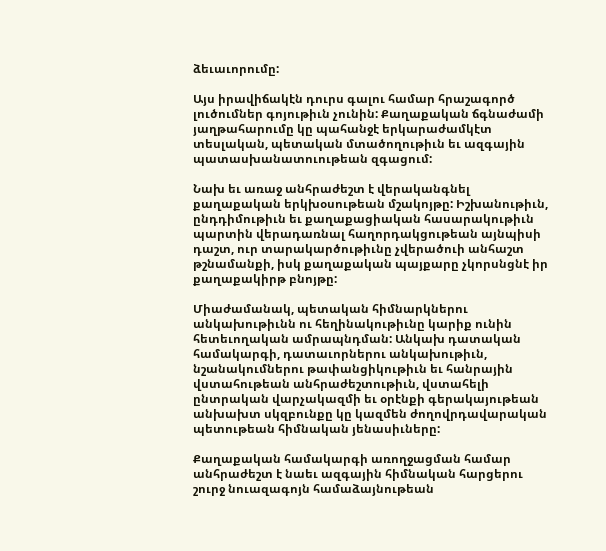ձեւաւորումը:

Այս իրավիճակէն դուրս գալու համար հրաշագործ լուծումներ գոյութիւն չունին: Քաղաքական ճգնաժամի յաղթահարումը կը պահանջէ երկարաժամկէտ տեսլական, պետական մտածողութիւն եւ ազգային պատասխանատուութեան զգացում:

Նախ եւ առաջ անհրաժեշտ է վերականգնել քաղաքական երկխօսութեան մշակոյթը: Իշխանութիւն, ընդդիմութիւն եւ քաղաքացիական հասարակութիւն պարտին վերադառնալ հաղորդակցութեան այնպիսի դաշտ, ուր տարակարծութիւնը չվերածուի անհաշտ թշնամանքի, իսկ քաղաքական պայքարը չկորսնցնէ իր քաղաքակիրթ բնոյթը:

Միաժամանակ, պետական հիմնարկներու անկախութիւնն ու հեղինակութիւնը կարիք ունին հետեւողական ամրապնդման: Անկախ դատական համակարգի, դատաւորներու անկախութիւն, նշանակումներու թափանցիկութիւն եւ հանրային վստահութեան անհրաժեշտութիւն, վստահելի ընտրական վարչակազմի եւ օրէնքի գերակայութեան անխախտ սկզբունքը կը կազմեն ժողովրդավարական պետութեան հիմնական յենասիւները:

Քաղաքական համակարգի առողջացման համար անհրաժեշտ է նաեւ ազգային հիմնական հարցերու շուրջ նուազագոյն համաձայնութեան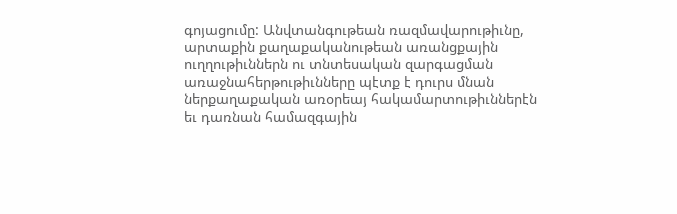գոյացումը: Անվտանգութեան ռազմավարութիւնը, արտաքին քաղաքականութեան առանցքային ուղղութիւններն ու տնտեսական զարգացման առաջնահերթութիւնները պէտք է դուրս մնան ներքաղաքական առօրեայ հակամարտութիւններէն եւ դառնան համազգային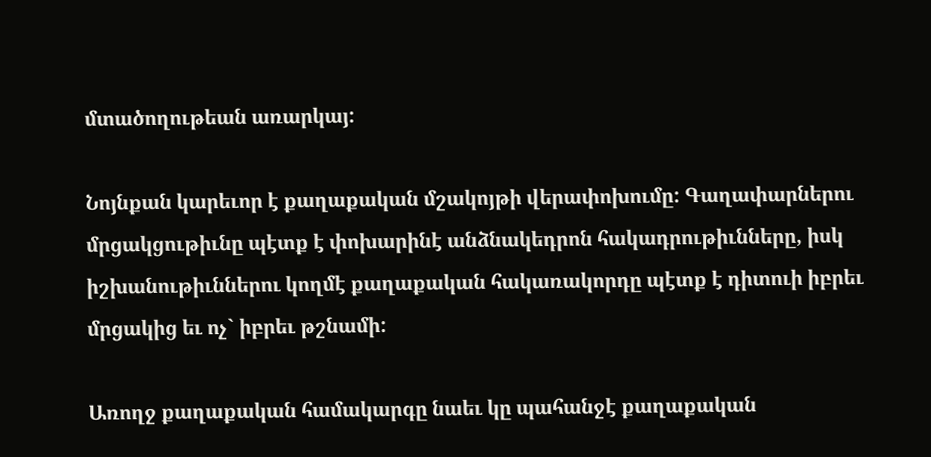մտածողութեան առարկայ:

Նոյնքան կարեւոր է քաղաքական մշակոյթի վերափոխումը: Գաղափարներու մրցակցութիւնը պէտք է փոխարինէ անձնակեդրոն հակադրութիւնները, իսկ իշխանութիւններու կողմէ քաղաքական հակառակորդը պէտք է դիտուի իբրեւ մրցակից եւ ոչ` իբրեւ թշնամի:

Առողջ քաղաքական համակարգը նաեւ կը պահանջէ քաղաքական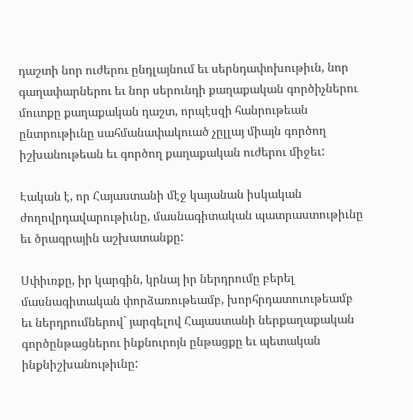դաշտի նոր ուժերու ընդլայնում եւ սերնդափոխութիւն, նոր գաղափարներու եւ նոր սերունդի քաղաքական գործիչներու մուտքը քաղաքական դաշտ, որպէսզի հանրութեան ընտրութիւնը սահմանափակուած չըլլայ միայն գործող իշխանութեան եւ գործող քաղաքական ուժերու միջեւ:

Էական է, որ Հայաստանի մէջ կայանան իսկական ժողովրդավարութիւնը, մասնագիտական պատրաստութիւնը եւ ծրագրային աշխատանքը:

Սփիւռքը, իր կարգին, կրնայ իր ներդրումը բերել մասնագիտական փորձառութեամբ, խորհրդատուութեամբ եւ ներդրումներով` յարգելով Հայաստանի ներքաղաքական գործընթացներու ինքնուրոյն ընթացքը եւ պետական ինքնիշխանութիւնը: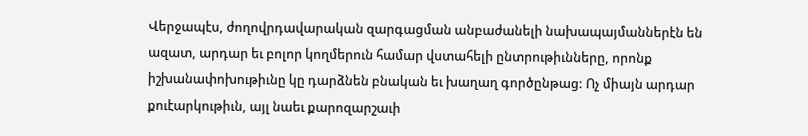Վերջապէս, ժողովրդավարական զարգացման անբաժանելի նախապայմաններէն են ազատ, արդար եւ բոլոր կողմերուն համար վստահելի ընտրութիւնները, որոնք իշխանափոխութիւնը կը դարձնեն բնական եւ խաղաղ գործընթաց: Ոչ միայն արդար քուէարկութիւն, այլ նաեւ քարոզարշաւի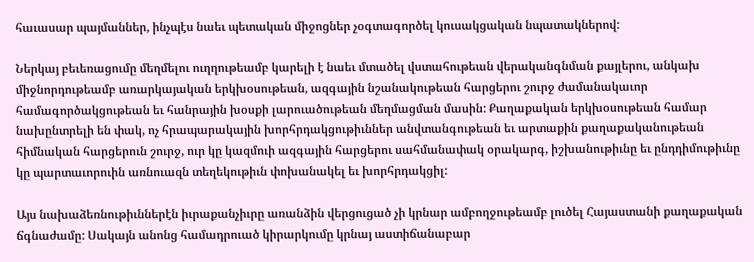հաւասար պայմաններ, ինչպէս նաեւ պետական միջոցներ չօգտագործել կուսակցական նպատակներով:

Ներկայ բեւեռացումը մեղմելու ուղղութեամբ կարելի է նաեւ մտածել վստահութեան վերականգնման քայլերու, անկախ միջնորդութեամբ առարկայական երկխօսութեան, ազգային նշանակութեան հարցերու շուրջ ժամանակաւոր համագործակցութեան եւ հանրային խօսքի լարուածութեան մեղմացման մասին: Քաղաքական երկխօսութեան համար նախընտրելի են փակ, ոչ հրապարակային խորհրդակցութիւններ անվտանգութեան եւ արտաքին քաղաքականութեան հիմնական հարցերուն շուրջ, ուր կը կազմուի ազգային հարցերու սահմանափակ օրակարգ, իշխանութիւնը եւ ընդդիմութիւնը  կը պարտաւորուին առնուազն տեղեկութիւն փոխանակել եւ խորհրդակցիլ:

Այս նախաձեռնութիւններէն իւրաքանչիւրը առանձին վերցուցած չի կրնար ամբողջութեամբ լուծել Հայաստանի քաղաքական ճգնաժամը: Սակայն անոնց համադրուած կիրարկումը կրնայ աստիճանաբար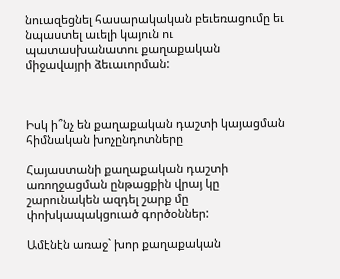նուազեցնել հասարակական բեւեռացումը եւ նպաստել աւելի կայուն ու պատասխանատու քաղաքական միջավայրի ձեւաւորման:



Իսկ ի՞նչ են քաղաքական դաշտի կայացման հիմնական խոչընդոտները

Հայաստանի քաղաքական դաշտի առողջացման ընթացքին վրայ կը շարունակեն ազդել շարք մը փոխկապակցուած գործօններ:

Ամէնէն առաջ` խոր քաղաքական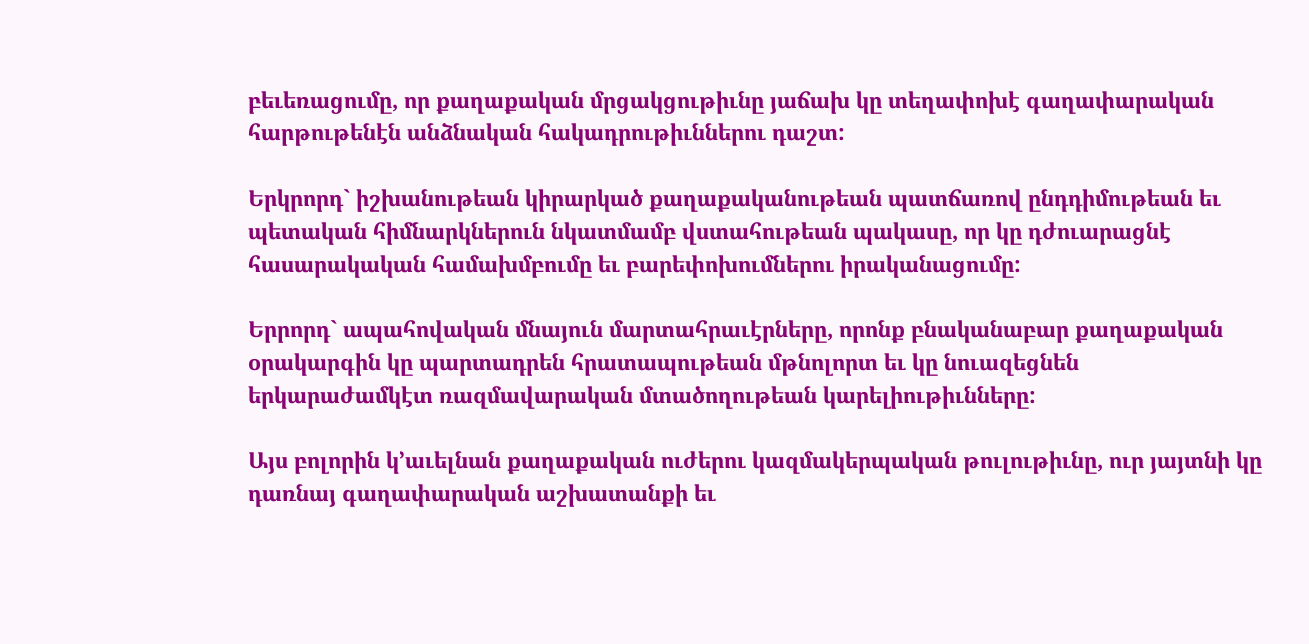բեւեռացումը, որ քաղաքական մրցակցութիւնը յաճախ կը տեղափոխէ գաղափարական հարթութենէն անձնական հակադրութիւններու դաշտ:

Երկրորդ` իշխանութեան կիրարկած քաղաքականութեան պատճառով ընդդիմութեան եւ պետական հիմնարկներուն նկատմամբ վստահութեան պակասը, որ կը դժուարացնէ հասարակական համախմբումը եւ բարեփոխումներու իրականացումը:

Երրորդ` ապահովական մնայուն մարտահրաւէրները, որոնք բնականաբար քաղաքական օրակարգին կը պարտադրեն հրատապութեան մթնոլորտ եւ կը նուազեցնեն երկարաժամկէտ ռազմավարական մտածողութեան կարելիութիւնները:

Այս բոլորին կ’աւելնան քաղաքական ուժերու կազմակերպական թուլութիւնը, ուր յայտնի կը դառնայ գաղափարական աշխատանքի եւ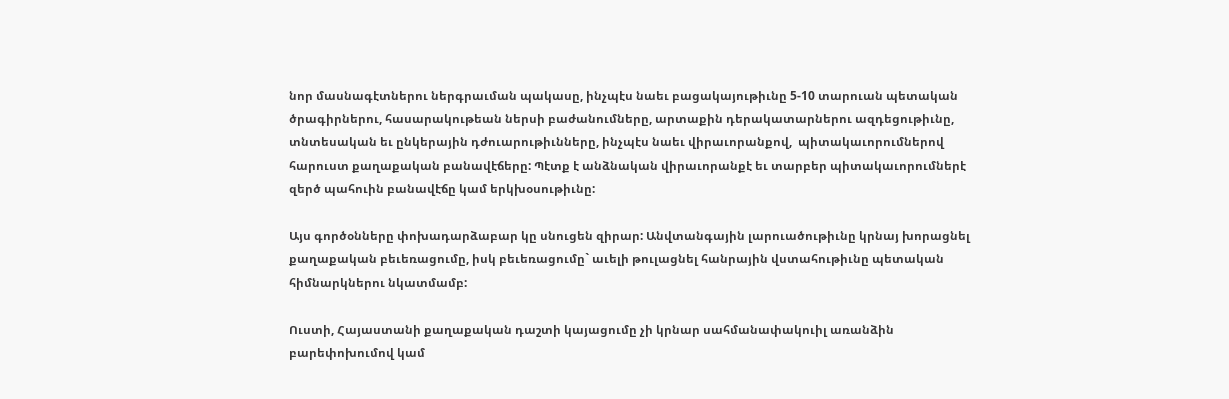նոր մասնագէտներու ներգրաւման պակասը, ինչպէս նաեւ բացակայութիւնը 5-10 տարուան պետական ծրագիրներու, հասարակութեան ներսի բաժանումները, արտաքին դերակատարներու ազդեցութիւնը, տնտեսական եւ ընկերային դժուարութիւնները, ինչպէս նաեւ վիրաւորանքով,  պիտակաւորումներով հարուստ քաղաքական բանավէճերը: Պէտք է անձնական վիրաւորանքէ եւ տարբեր պիտակաւորումներէ զերծ պահուին բանավէճը կամ երկխօսութիւնը:

Այս գործօնները փոխադարձաբար կը սնուցեն զիրար: Անվտանգային լարուածութիւնը կրնայ խորացնել քաղաքական բեւեռացումը, իսկ բեւեռացումը` աւելի թուլացնել հանրային վստահութիւնը պետական հիմնարկներու նկատմամբ:

Ուստի, Հայաստանի քաղաքական դաշտի կայացումը չի կրնար սահմանափակուիլ առանձին բարեփոխումով կամ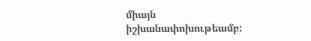միայն իշխանափոխութեամբ: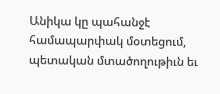Անիկա կը պահանջէ համապարփակ մօտեցում, պետական մտածողութիւն եւ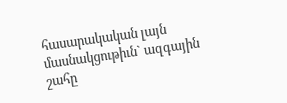հասարակական լայն մասնակցութիւն` ազգային շահը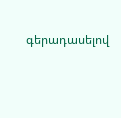գերադասելով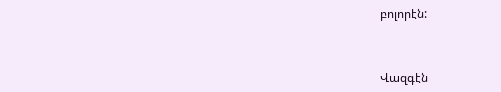բոլորէն:



Վազգէն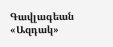Գավլագեան
«Ազդակ»